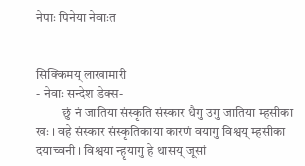नेपाः पिनेया नेवाःत


सिक्किमय् लाखामारी
- नेवाः सन्देश डेक्स-
          छुं नं जातिया संस्कृति संस्कार धैगु उगु जातिया म्हसीका खः । वहे संस्कार संस्कृतिकाया कारणं वयागु विश्वय् म्हसीका दयाच्वनी । विश्वया न्हृयागु हे थासय् जूसां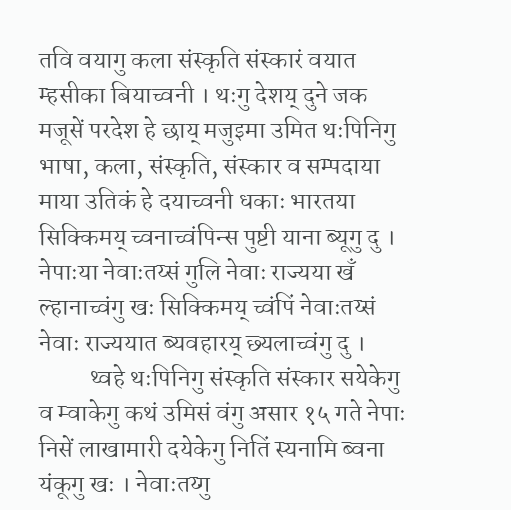तवि वयागु कला संस्कृति संस्कारं वयात म्हसीका बियाच्वनी । थःगु देशय् दुने जक मजूसें परदेश हे छाय् मजुइमा उमित थःपिनिगु भाषा, कला, संस्कृति, संस्कार व सम्पदाया माया उतिकं हे दयाच्वनी धकाः भारतया सिक्किमय् च्वनाच्वंपिन्स पुष्टी याना ब्यूगु दु । नेपाःया नेवाःतय्सं गुलि नेवाः राज्यया खँ ल्हानाच्वंगु खः सिक्किमय् च्वंपिं नेवाःतय्सं नेवाः राज्ययात ब्यवहारय् छ्यलाच्वंगु दु ।
          थ्वहे थःपिनिगु संस्कृति संस्कार सयेकेगु व म्वाकेगु कथं उमिसं वंगु असार १५ गते नेपाः निसें लाखामारी दयेकेगु नितिं स्यनामि ब्वना यंकूगु खः । नेवाःतय्गु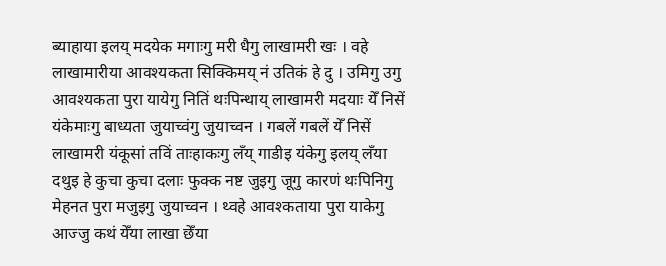ब्याहाया इलय् मदयेक मगाःगु मरी धैगु लाखामरी खः । वहे लाखामारीया आवश्यकता सिक्किमय् नं उतिकं हे दु । उमिगु उगु आवश्यकता पुरा यायेगु नितिं थःपिन्थाय् लाखामरी मदयाः येँ निसें यंकेमाःगु बाध्यता जुयाच्वंगु जुयाच्वन । गबलें गबलें येँ निसें लाखामरी यंकूसां तविं ताःहाकःगु लँय् गाडीइ यंकेगु इलय् लँया दथुइ हे कुचा कुचा दलाः फुक्क नष्ट जुइगु जूगु कारणं थःपिनिगु मेहनत पुरा मजुइगु जुयाच्वन । थ्वहे आवश्कताया पुरा याकेगु आज्जु कथं येँया लाखा छेँया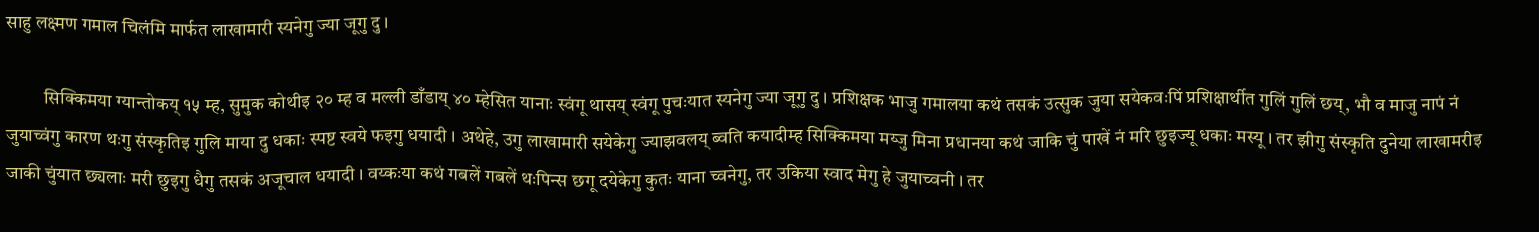साहु लक्ष्मण गमाल चिलंमि मार्फत लाखामारी स्यनेगु ज्या जूगु दु ।

          सिक्किमया ग्यान्तोकय् १५ म्ह, सुमुक कोथीइ २० म्ह व मल्ली डाँडाय् ४० म्हेसित यानाः स्वंगू थासय् स्वंगू पुचःयात स्यनेगु ज्या जूगु दु । प्रशिक्षक भाजु गमालया कथं तसकं उत्सुक जुया सयेकवःपिं प्रशिक्षार्थीत गुलिं गुलिं छय्, भौ व माजु नापं नं जुयाच्वंगु कारण थःगु संस्कृतिइ गुलि माया दु धकाः स्पष्ट स्वये फइगु धयादी । अथेहे, उगु लाखामारी सयेकेगु ज्याझवलय् ब्वति कयादीम्ह सिक्किमया मय्जु मिना प्रधानया कथं जाकि चुं पाखें नं मरि छुइज्यू धकाः मस्यू । तर झीगु संस्कृति दुनेया लाखामरीइ जाकी चुंयात छ्यलाः मरी छुइगु धैगु तसकं अजूचाल धयादी । वय्कःया कथं गबलें गबलें थःपिन्स छगू दयेकेगु कुतः याना च्वनेगु, तर उकिया स्वाद मेगु हे जुयाच्वनी । तर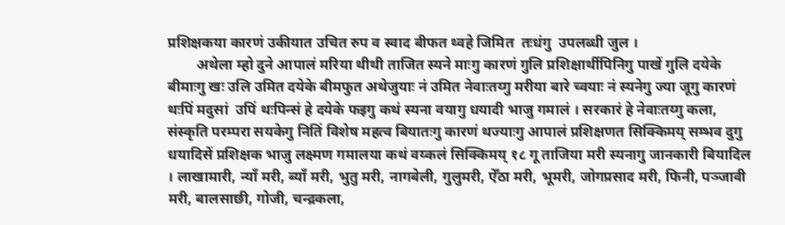प्रशिक्षकया कारणं उकीयात उचित रुप व स्वाद बीफत थ्वहे जिमित  तःधंगु  उपलब्धी जुल ।
        अथेला म्हो दुने आपालं मरिया थीथी ताजित स्यने माःगु कारणं गुलि प्रशिक्षार्थीपिनिगु पाखें गुलि दयेके बीमाःगु खः उलि उमित दयेके बीमफुत अथेजुयाः नं उमित नेवाःतय्गु मरीया बारे च्वयाः नं स्यनेगु ज्या जूगु कारणं थःपिं मदुसां  उपिं थःपिन्सं हे दयेके फइगु कथं स्यना वयागु धयादी भाजु गमालं । सरकारं हे नेवाःतय्गु कला, संस्कृति परम्परा सयकेगु नितिं विशेष महत्व बियातःगु कारणं थज्याःगु आपालं प्रशिक्षणत सिक्किमय् सम्भव दुगु धयादिसें प्रशिक्षक भाजु लक्ष्मण गमालया कथं वय्कलं सिक्किमय् १८ गू ताजिया मरी स्यनागु जानकारी बियादिल । लाखामारी, न्याँ मरी, ब्याँ मरी, भुतु मरी, नागबेली, गुलुमरी, ऐँठा मरी, भूमरी, जोगप्रसाद मरी, फिनी, पञ्जावी मरी, बालसाछी, गोजी, चन्द्रकला,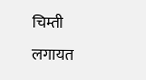चिम्ती लगायत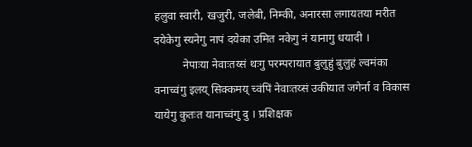हलुवा स्वारी, खजुरी, जलेबी, निम्की, अनारसा लगायतया मरीत दयेकेगु स्यनेगु नापं दयेका उमित नकेगु नं यानागु धयादी ।
          नेपाःया नेवाःतय्सं थःगु परम्परायात बुलुहुं बुलुहं ल्वमंका वनाच्वंगु इलय् सिक्कमय् च्वंपिं नेवाःतय्सं उकीयात जगेर्ना व विकास यायेगु कुतःत यानाच्वंगु दु । प्रशिक्षक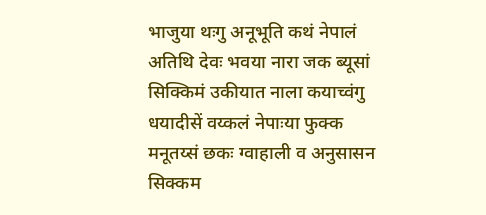भाजुया थःगु अनूभूति कथं नेपालं अतिथि देवः भवया नारा जक ब्यूसां सिक्किमं उकीयात नाला कयाच्वंगु धयादीसें वय्कलं नेपाःया फुक्क मनूतय्सं छकः ग्वाहाली व अनुसासन सिक्कम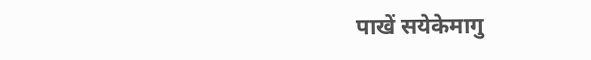पाखें सयेकेमागु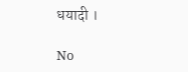धयादी ।

No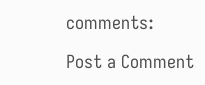comments:

Post a Comment